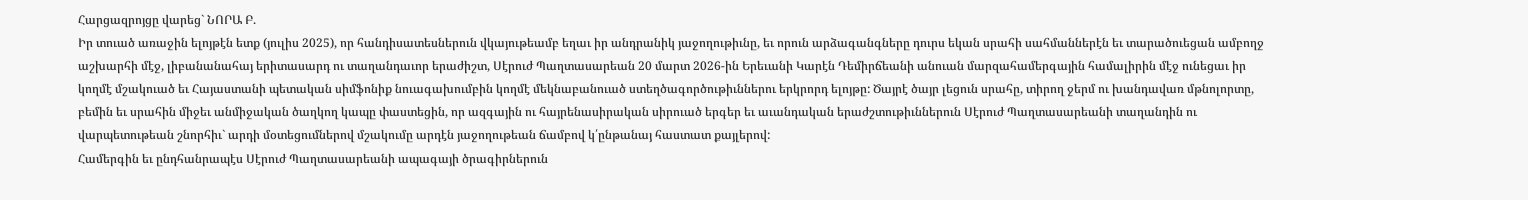Հարցազրոյցը վարեց` ՆՈՐԱ Բ.
Իր տուած առաջին ելոյթէն ետք (յուլիս 2025), որ հանդիսատեսներուն վկայութեամբ եղաւ իր անդրանիկ յաջողութիւնը, եւ որուն արձագանգները դուրս եկան սրահի սահմաններէն եւ տարածուեցան ամբողջ աշխարհի մէջ, լիբանանահայ երիտասարդ ու տաղանդաւոր երաժիշտ, Սէրուժ Պաղտասարեան 20 մարտ 2026-ին Երեւանի Կարէն Դեմիրճեանի անուան մարզահամերգային համալիրին մէջ ունեցաւ իր կողմէ մշակուած եւ Հայաստանի պետական սիմֆոնիք նուագախումբին կողմէ մեկնաբանուած ստեղծագործութիւններու երկրորդ ելոյթը: Ծայրէ ծայր լեցուն սրահը, տիրող ջերմ ու խանդավառ մթնոլորտը, բեմին եւ սրահին միջեւ անմիջական ծաղկող կապը փաստեցին, որ ազգային ու հայրենասիրական սիրուած երգեր եւ աւանդական երաժշտութիւններուն Սէրուժ Պաղտասարեանի տաղանդին ու վարպետութեան շնորհիւ` արդի մօտեցումներով մշակումը արդէն յաջողութեան ճամբով կ՛ընթանայ հաստատ քայլերով:
Համերգին եւ ընդհանրապէս Սէրուժ Պաղտասարեանի ապագայի ծրագիրներուն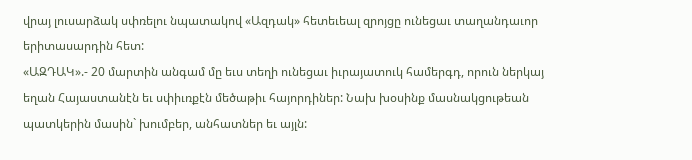վրայ լուսարձակ սփռելու նպատակով «Ազդակ» հետեւեալ զրոյցը ունեցաւ տաղանդաւոր երիտասարդին հետ:
«ԱԶԴԱԿ».- 20 մարտին անգամ մը եւս տեղի ունեցաւ իւրայատուկ համերգդ, որուն ներկայ եղան Հայաստանէն եւ սփիւռքէն մեծաթիւ հայորդիներ: Նախ խօսինք մասնակցութեան պատկերին մասին` խումբեր, անհատներ եւ այլն: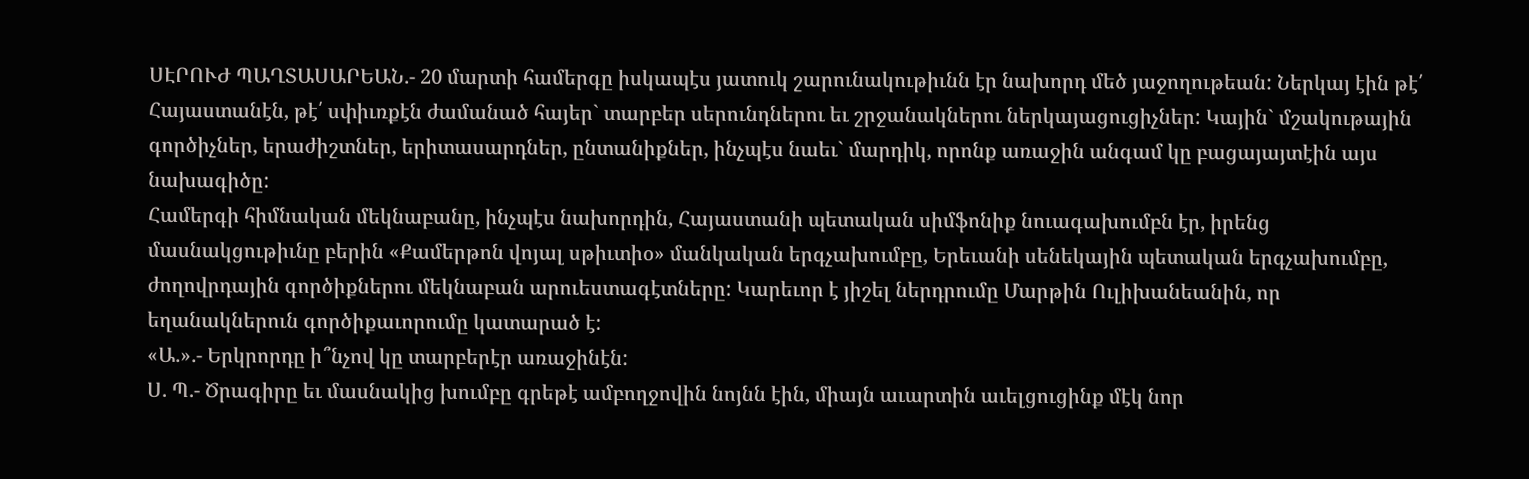ՍԷՐՈՒԺ ՊԱՂՏԱՍԱՐԵԱՆ.- 20 մարտի համերգը իսկապէս յատուկ շարունակութիւնն էր նախորդ մեծ յաջողութեան: Ներկայ էին թէ՛ Հայաստանէն, թէ՛ սփիւռքէն ժամանած հայեր` տարբեր սերունդներու եւ շրջանակներու ներկայացուցիչներ: Կային` մշակութային գործիչներ, երաժիշտներ, երիտասարդներ, ընտանիքներ, ինչպէս նաեւ` մարդիկ, որոնք առաջին անգամ կը բացայայտէին այս նախագիծը:
Համերգի հիմնական մեկնաբանը, ինչպէս նախորդին, Հայաստանի պետական սիմֆոնիք նուագախումբն էր, իրենց մասնակցութիւնը բերին «Քամերթոն վոյալ սթիւտիօ» մանկական երգչախումբը, Երեւանի սենեկային պետական երգչախումբը, ժողովրդային գործիքներու մեկնաբան արուեստագէտները: Կարեւոր է յիշել ներդրումը Մարթին Ուլիխանեանին, որ եղանակներուն գործիքաւորումը կատարած է:
«Ա.».- Երկրորդը ի՞նչով կը տարբերէր առաջինէն:
Ս. Պ.- Ծրագիրը եւ մասնակից խումբը գրեթէ ամբողջովին նոյնն էին, միայն աւարտին աւելցուցինք մէկ նոր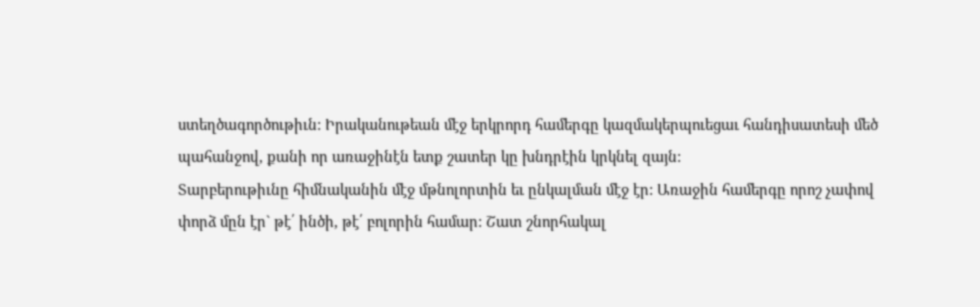ստեղծագործութիւն: Իրականութեան մէջ երկրորդ համերգը կազմակերպուեցաւ հանդիսատեսի մեծ պահանջով, քանի որ առաջինէն ետք շատեր կը խնդրէին կրկնել զայն:
Տարբերութիւնը հիմնականին մէջ մթնոլորտին եւ ընկալման մէջ էր: Առաջին համերգը որոշ չափով փորձ մըն էր` թէ՛ ինծի, թէ՛ բոլորին համար: Շատ շնորհակալ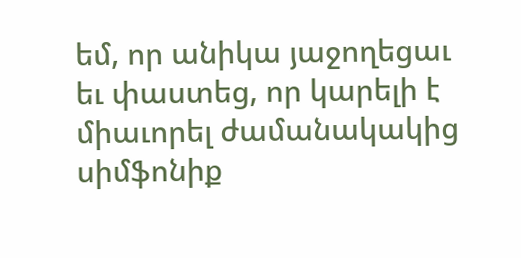եմ, որ անիկա յաջողեցաւ եւ փաստեց, որ կարելի է միաւորել ժամանակակից սիմֆոնիք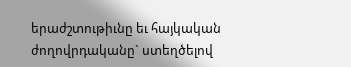երաժշտութիւնը եւ հայկական ժողովրդականը` ստեղծելով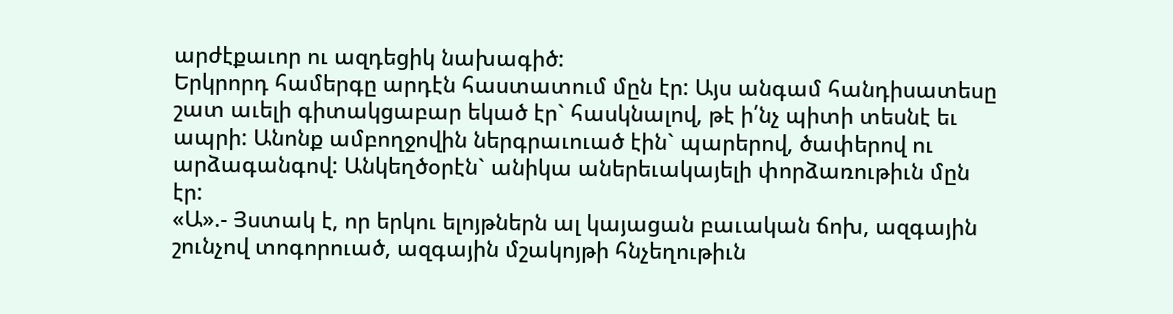արժէքաւոր ու ազդեցիկ նախագիծ:
Երկրորդ համերգը արդէն հաստատում մըն էր: Այս անգամ հանդիսատեսը շատ աւելի գիտակցաբար եկած էր` հասկնալով, թէ ի՛նչ պիտի տեսնէ եւ ապրի: Անոնք ամբողջովին ներգրաւուած էին` պարերով, ծափերով ու արձագանգով: Անկեղծօրէն` անիկա աներեւակայելի փորձառութիւն մըն էր:
«Ա».- Յստակ է, որ երկու ելոյթներն ալ կայացան բաւական ճոխ, ազգային շունչով տոգորուած, ազգային մշակոյթի հնչեղութիւն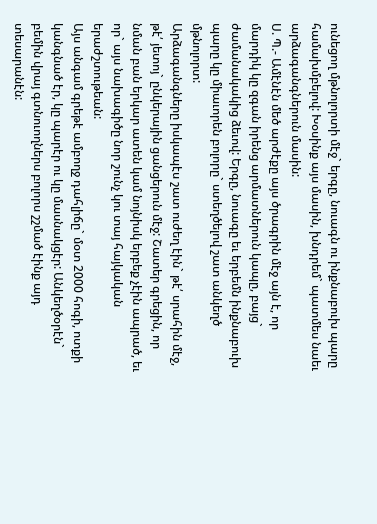ունեցող մթնոլորտի մէջ` երգը, նուագն ու ինքնաբուխ պարը համախմբելով: Խօսինք այս մասին, խնդրեմ` պատմես նաեւ արձագանգներուն մասին:
Ս. Պ.- Ամէնէն մեծ արժէքը այս ծրագրին մէջ այն է, որ մարդիկ կը զգան իրենց արմատներուն կապը, բայց` ժամանակակից ձեւով: Երգը, նուագը եւ երբեմն ինքնաբուխ պարը կը միաւորեն բոլորը` ստեղծելով շատ անկեղծ մթնոլորտ:
Արձագանգները իսկապէս շատ ուժեղ էին` թէ՛ սրահին մէջ, թէ՛ յետոյ` ընկերային ցանցերուն մէջ: Շատեր գրեցին, որ նման բան երկար ատեն կամ նոյնիսկ երբեք չէին ապրած, եւ որ` այս նախագիծը նոր շունչ կու տայ հայկական երաժշտութեան:
Այս անգամ գրեթէ ամբողջ դահլիճը` մօտ 2000 հոգի, ոտքի կանգնած էր, կը պարէր ու կը մասնակցէր: Անկեղծօրէն` բեմին վրայ գտնուողներս բոլորս շշմած էինք այդ տեսարանէն: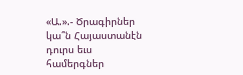«Ա.».- Ծրագիրներ կա՞ն Հայաստանէն դուրս եւս համերգներ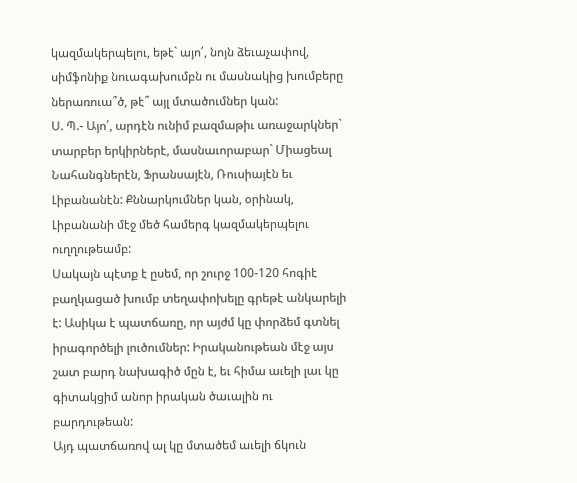կազմակերպելու, եթէ` այո՛, նոյն ձեւաչափով, սիմֆոնիք նուագախումբն ու մասնակից խումբերը ներառուա՞ծ, թէ՞ այլ մտածումներ կան:
Ս. Պ.- Այո՛, արդէն ունիմ բազմաթիւ առաջարկներ` տարբեր երկիրներէ, մասնաւորաբար` Միացեալ Նահանգներէն, Ֆրանսայէն, Ռուսիայէն եւ Լիբանանէն: Քննարկումներ կան, օրինակ, Լիբանանի մէջ մեծ համերգ կազմակերպելու ուղղութեամբ:
Սակայն պէտք է ըսեմ, որ շուրջ 100-120 հոգիէ բաղկացած խումբ տեղափոխելը գրեթէ անկարելի է: Ասիկա է պատճառը, որ այժմ կը փորձեմ գտնել իրագործելի լուծումներ: Իրականութեան մէջ այս շատ բարդ նախագիծ մըն է, եւ հիմա աւելի լաւ կը գիտակցիմ անոր իրական ծաւալին ու բարդութեան:
Այդ պատճառով ալ կը մտածեմ աւելի ճկուն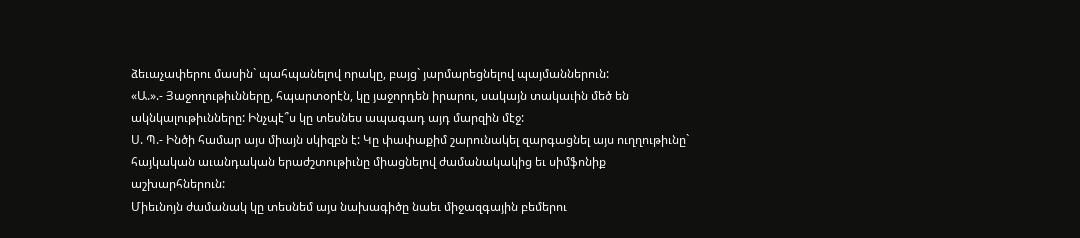ձեւաչափերու մասին` պահպանելով որակը, բայց` յարմարեցնելով պայմաններուն:
«Ա.».- Յաջողութիւնները, հպարտօրէն, կը յաջորդեն իրարու, սակայն տակաւին մեծ են ակնկալութիւնները: Ինչպէ՞ս կը տեսնես ապագադ այդ մարզին մէջ:
Ս. Պ.- Ինծի համար այս միայն սկիզբն է: Կը փափաքիմ շարունակել զարգացնել այս ուղղութիւնը` հայկական աւանդական երաժշտութիւնը միացնելով ժամանակակից եւ սիմֆոնիք աշխարհներուն:
Միեւնոյն ժամանակ կը տեսնեմ այս նախագիծը նաեւ միջազգային բեմերու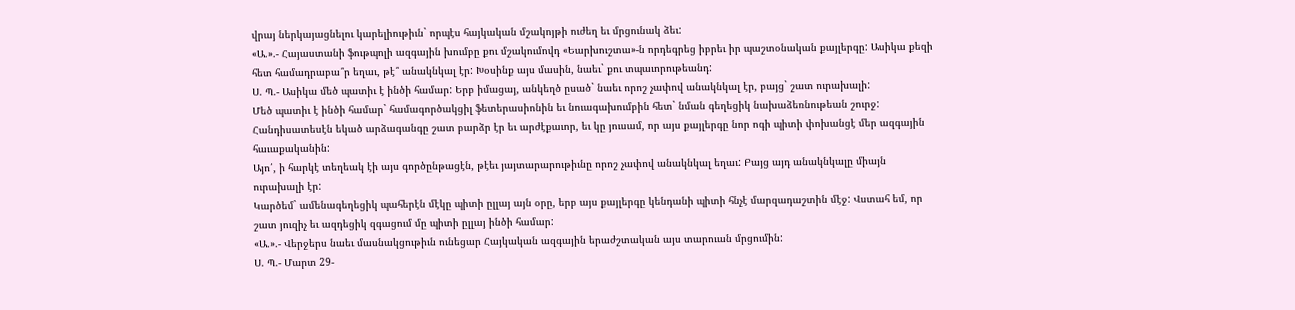վրայ ներկայացնելու կարելիութիւն` որպէս հայկական մշակոյթի ուժեղ եւ մրցունակ ձեւ:
«Ա.».- Հայաստանի ֆութպոլի ազգային խումբը քու մշակումովդ «Եարխուշտա»-ն որդեգրեց իբրեւ իր պաշտօնական քայլերգը: Ասիկա քեզի հետ համադրաբա՞ր եղաւ, թէ՞ անակնկալ էր: Խօսինք այս մասին, նաեւ` քու տպաւորութեանդ:
Ս. Պ.- Ասիկա մեծ պատիւ է ինծի համար: Երբ իմացայ, անկեղծ ըսած` նաեւ որոշ չափով անակնկալ էր, բայց` շատ ուրախալի:
Մեծ պատիւ է ինծի համար` համագործակցիլ ֆետերասիոնին եւ նուագախումբին հետ` նման գեղեցիկ նախաձեռնութեան շուրջ: Հանդիսատեսէն եկած արձագանգը շատ բարձր էր եւ արժէքաւոր, եւ կը յուսամ, որ այս քայլերգը նոր ոգի պիտի փոխանցէ մեր ազգային հաւաքականին:
Այո՛, ի հարկէ տեղեակ էի այս գործընթացէն, թէեւ յայտարարութիւնը որոշ չափով անակնկալ եղաւ: Բայց այդ անակնկալը միայն ուրախալի էր:
Կարծեմ` ամենագեղեցիկ պահերէն մէկը պիտի ըլլայ այն օրը, երբ այս քայլերգը կենդանի պիտի հնչէ մարզադաշտին մէջ: Վստահ եմ, որ շատ յուզիչ եւ ազդեցիկ զգացում մը պիտի ըլլայ ինծի համար:
«Ա.».- Վերջերս նաեւ մասնակցութիւն ունեցար Հայկական ազգային երաժշտական այս տարուան մրցումին:
Ս. Պ.- Մարտ 29-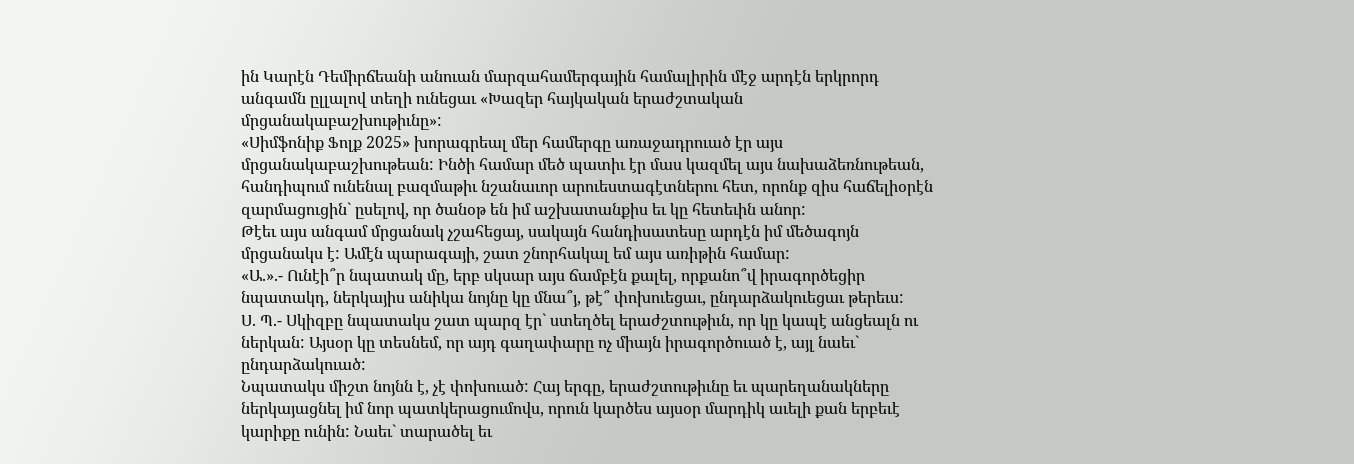ին Կարէն Դեմիրճեանի անուան մարզահամերգային համալիրին մէջ արդէն երկրորդ անգամն ըլլալով տեղի ունեցաւ «Խազեր հայկական երաժշտական մրցանակաբաշխութիւնը»:
«Սիմֆոնիք Ֆոլք 2025» խորագրեալ մեր համերգը առաջադրուած էր այս մրցանակաբաշխութեան: Ինծի համար մեծ պատիւ էր մաս կազմել այս նախաձեռնութեան, հանդիպում ունենալ բազմաթիւ նշանաւոր արուեստագէտներու հետ, որոնք զիս հաճելիօրէն զարմացուցին` ըսելով, որ ծանօթ են իմ աշխատանքիս եւ կը հետեւին անոր:
Թէեւ այս անգամ մրցանակ չշահեցայ, սակայն հանդիսատեսը արդէն իմ մեծագոյն մրցանակս է: Ամէն պարագայի, շատ շնորհակալ եմ այս առիթին համար:
«Ա.».- Ունէի՞ր նպատակ մը, երբ սկսար այս ճամբէն քալել, որքանո՞վ իրագործեցիր նպատակդ, ներկայիս անիկա նոյնը կը մնա՞յ, թէ՞ փոխուեցաւ, ընդարձակուեցաւ թերեւս:
Ս. Պ.- Սկիզբը նպատակս շատ պարզ էր` ստեղծել երաժշտութիւն, որ կը կապէ անցեալն ու ներկան: Այսօր կը տեսնեմ, որ այդ գաղափարը ոչ միայն իրագործուած է, այլ նաեւ` ընդարձակուած:
Նպատակս միշտ նոյնն է, չէ փոխուած: Հայ երգը, երաժշտութիւնը եւ պարեղանակները ներկայացնել իմ նոր պատկերացումովս, որուն կարծես այսօր մարդիկ աւելի քան երբեւէ կարիքը ունին: Նաեւ` տարածել եւ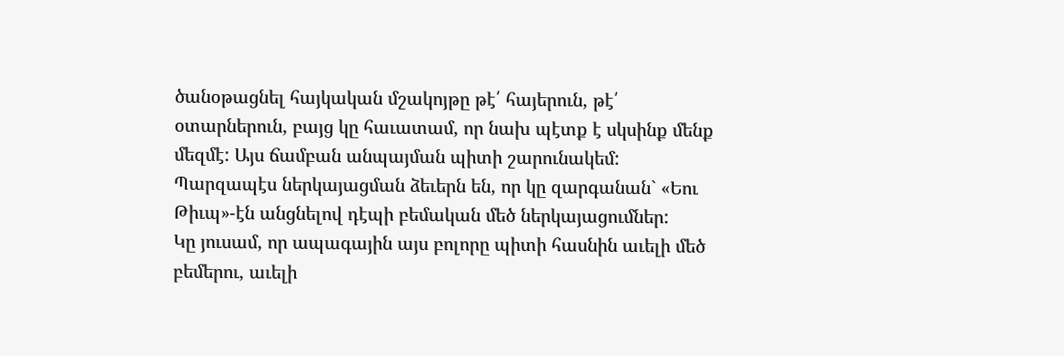ծանօթացնել հայկական մշակոյթը թէ՛ հայերուն, թէ՛ օտարներուն, բայց կը հաւատամ, որ նախ պէտք է սկսինք մենք մեզմէ: Այս ճամբան անպայման պիտի շարունակեմ: Պարզապէս ներկայացման ձեւերն են, որ կը զարգանան` «Եու Թիւպ»-էն անցնելով դէպի բեմական մեծ ներկայացումներ:
Կը յուսամ, որ ապագային այս բոլորը պիտի հասնին աւելի մեծ բեմերու, աւելի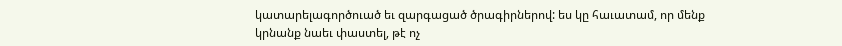կատարելագործուած եւ զարգացած ծրագիրներով: ես կը հաւատամ, որ մենք կրնանք նաեւ փաստել, թէ ոչ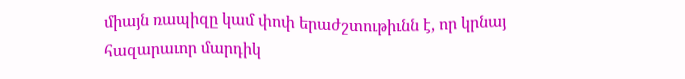միայն ռապիզը կամ փոփ երաժշտութիւնն է, որ կրնայ հազարաւոր մարդիկ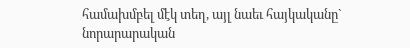համախմբել մէկ տեղ, այլ նաեւ հայկականը` նորարարական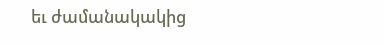եւ ժամանակակից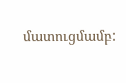մատուցմամբ: